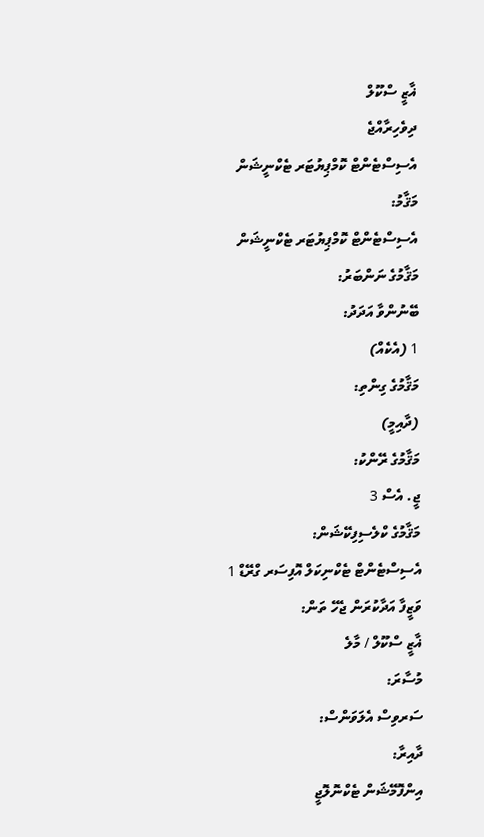ޣާޒީ ސްކޫލް
ދިވެހިރާއްޖެ
އެސިސްޓެންޓް ކޮމްޕިޔުޓަރ ޓެކްނީޝަން
މަޤާމު:
އެސިސްޓެންޓް ކޮމްޕިޔުޓަރ ޓެކްނީޝަން
މަޤާމުގެ ނަންބަރު:
ބޭނުންވާ އަދަދު:
1 (އެކެއް)
މަޤާމުގެ ގިންތި:
(ދާއިމީ)
މަޤާމުގެ ރޭންކު:
ޖީ. އެސް 3
މަޤާމުގެ ކްލެސިފިކޭޝަން:
އެސިސްޓެންޓް ޓެކްނިކަލް އޮފިސަރ ގްރޭޑް 1
ވަޒީފާ އަދާކުރަން ޖެހޭ ތަން:
ޣާޒީ ސްކޫލް / މާލެ
މުސާރަ:
ސަރވިސް އެލަވަންސް:
ދާއިރާ:
އިންފޮމޭޝަން ޓެކްނޮލޮޖީ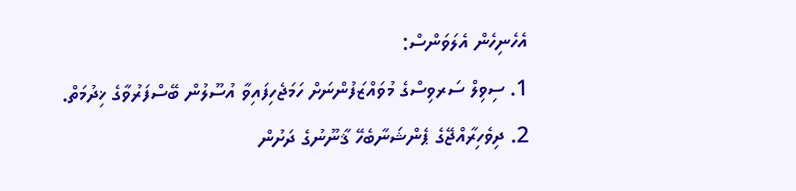އެހެނިހެން އެލަވަންސް:
1. ސިވިލް ސަރވިސްގެ މުވައްޒަފުންނަށް ހަމަޖެހިފައިވާ އުސޫލުން ބޭސްފަރުވާގެ ޚިދުމަތް.
2. ދިވެހިރާއްޖޭގެ ޕެންޝަނާބެހޭ ޤާނޫނުގެ ދަށުން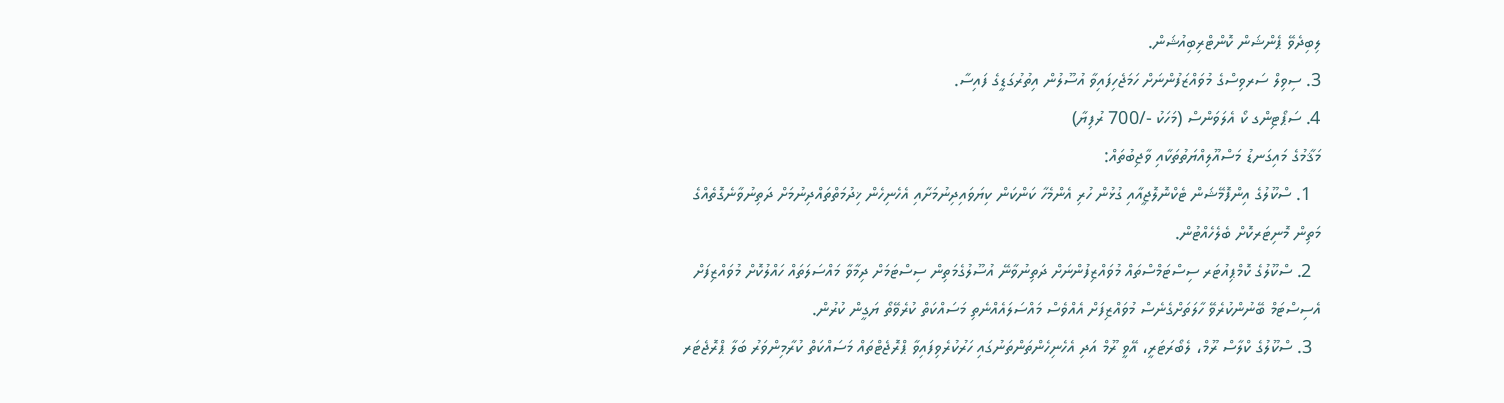ލިބިދެވޭ ޕެންޝަން ކޮންޓްރިބިއުޝަން.
3. ސިވިލް ސަރވިސްގެ މުވައްޒަފުންނަށް ހަމަޖެހިފައިވާ އުސޫލުން އިތުރުގަޑީގެ ފައިސާ.
4. ސަޕޯޓިންގ ކޯ އެލަވަންސް (މަހަކު -/700 ރުފިޔާ)
މަޤާމުގެ މައިގަނޑު މަސްއޫލިއްޔަތުތަކާއި ވާޖިބުތައް:
  1. ސްކޫލުގެ އިންފޮމޭޝަން ޓެކްނޮލޮޖީއާއި ގުޅުން ހުރި އެންމެހާ ކަންކަން ކިޔަވައިދިނުމަށާއި އެހެނިހެން ޚިދުމަތްތައްދިނުމަށް ދަތިނުވާނެގޮތެއްގެ މަތިން މޮނިޓަރކޮށް ބެލެހެއްޓުން.
  2. ސްކޫލުގެ ކޮމްޕިއުޓަރ ސިސްޓަމްސްތައް މުވައްޒިފުންނަށް ދަތިނުވާނޭ އުސޫލުގެމަތިން ސިސްޓަމަށް ދިމާވާ މައްސަލަތައް ހައްލުކޮށް މުވައްޒިފަށް އެސިސްޓަމް ބޭނުންކުރެވޭ ހާލަތަށްގެނެސް މުވައްޒިފަށް އެއްވެސް މައްސަލައެއްނެތި މަސައްކަތް ކުރެވޭތޯ ޔަގީން ކުރުން.
  3. ސްކޫލުގެ ކްލާސް ރޫމް، ލެބޯރަޓަރީ، އޭވީ ރޫމް އަދި އެހެނިހެންތަންތަނުގައި ހަރުކުރެވިފައިވާ ޕްރޮޖެޓްތައް މަސައްކަތް ކުރާމިންވަރު ބަލާ ޕްރޮޖެޓަރ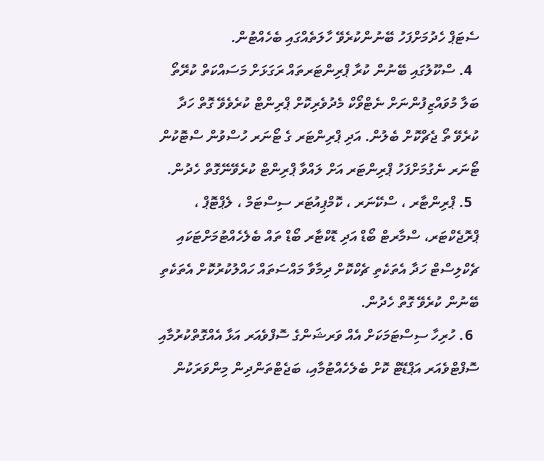ސެޓަޕް ހެދުމަށްފަހު ބޭނުންކުރެވޭ ހާލަތެއްގައި ބެހެއްޓުން.
  4. ސްކޫލުގައި ބޭނުން ކުރާ ޕްރިންޓަރތައް ރަގަޅަށް މަސައްކަތް ކުރޭތޯ ބަލާ މުވައްޒިފުންނަށް ނެޓްވޯކް މެދުވެރިކޮށް ޕްރިންޓް ކުރެވެވޭ ގޮތް ހަދާ ކުރެވޭ ތޯ ޖެޗްކޮށް ބެލުން. އަދި ޕްރިންޓަރ ގެ ޓޯނަރ ހުސްވުން ސްޓޮކުން ޓޯނަރ ނެގުމަށްފަހު ޕްރިންޓަރ އަށް ލައްވާ ޕްރިންޓް ކުރެވޭނޭގޮތް ހެދުން.
  5. ޕްރިންޓާރ ، ސްކޭނަރ ، ކޮމްޕިއުޓަރ ސިސްޓަމް ، ލެޕްޓޮޕް ، ޕްރޮޖެކްޓަރ، ސްމާރޓް ބޯޑް އަދި ޑޮކްޓާރ ބޯޑް ތައް ބެލެހެއްޓުމަށްޓަކައި ޗެކްލިސްޓް ހަދާ އެތަކެތި ޗެކްކޮށް ދިމާވާ މައްސަތައް ހައްލުކުރުކޮށް އެތަކެތި ބޭނުން ކުރެވޭ ގޮތް ހެދުން.
  6. ހުރިހާ ސިސްޓަމަކަށް އެއް ވަރޝަންގެ ސޮފްވެއަރ އަޅާ އެއްގޮތްކުރުމާއި ސޮފްޓްވެއަރ އަޕްޑޭޓް ކޮށް ބެލެހެއްޓުމާއި، ބަޖެޓްތަންދިން މިންވަރަކުން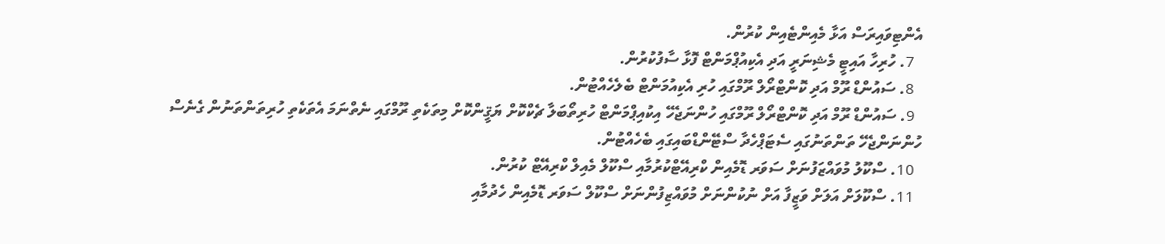އެންޓިވައިރަސް އަޅާ މެއިންޓެއިން ކުރުން.
  7. ހުރިހާ އައިޓީ މެޝިނަރީ އަދި އެކިއުޕްމަންޓް ފޮޅާ ސާފުކުރުން.
  8. ސައުންޑް ރޫމް އަދި ކޮންޓްރޯލް ރޫމްގައި ހުރި އެކިއުމަންޓް ބެލެހެއްޓުން.
  9. ސައުންޑް ރޫމް އަދި ކޮންޓްރޯލް ރޫމްގައި ހުންނަޖެހޭ އިކުއިޕްމަންޓް ހުރިތޯބަލާ ޗެކްކޮށް ޔަޤީންކޮށް މިތަކެތި ރޫމްގައި ނެތްނަމަ އެތަކެތި ހުރިތަންތަނުން ގެނެސް ހުންނަންޖެހޭ ތަންތަނުގައި ސެޓަޕްހެދާ ސްޓޭންޑްބައިގައި ބެހެއްޓުން.
  10. ސްކޫލު މުވައްޒަފުނަށް ސަވަރ ޑޮމެއިން ކްރިއޭޓްކުރުމާއި ސްކޫލް މެއިލް ކްރިއޭޓް ކުރުން.
  11. ސްކޫލަށް އަލަށް ވަޒީފާ އަށް ނުކުންނަށް މުވައްޒިފުންނަށް ސްކޫލް ސަވަރ ޑޮމެއިން ހެދުމާއި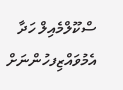ސްކޫލްމެއިލް ހަދާ އެމުވައްޒިފހުންނަށް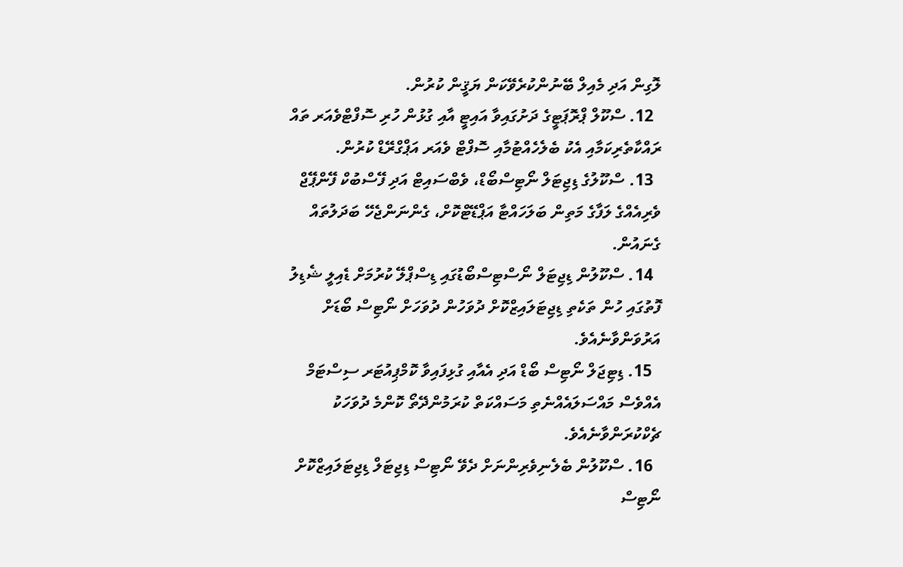ލޮގިން އަދި މެއިލް ބޭނުންކުރެވޭކަން ޔަޤީން ކުރުން.
  12. ސްކޫލް ޕްރޮޕަޓީގެ ދަށުގައިވާ އައިޓީ އާއި ގުޅުން ހުރި ސޮފްޓްވެއަރ ތައް ރައްކާތެރިކަމާއި އެކު ބެލެހެއްޓުމާއި ސޮފްޓް ވެއަރ އަޕްގްރޭޑް ކުރުން.
  13. ސްކޫލުގެ ޑިޖިޓަލް ނޯޓިސްބޯޑް، ވެބްސައިޓް އަދި ފޭސްބުކް ފޭންޕޭޖް ވެރިއެއްގެ ލަފާގެ މަތިން ބަލަހައްޓާ އަޕްޑޭޓްކޮށް، ގެންނަންޖެހޭ ބަދަލުތައް ގެނައުން.
  14. ސްކޫލުން ޑިޖިޓަލް ނޯސްޓިސްބޯޑުގައި ޑިސްޕްލޭ ކުރުމަށް ޑެއިލީ ޝެޑިލު ފޮތުގައި ހުން ތަކެތި ޑިޖިޓަލައިޒްކޮށް ދުވަހުން ދުވަހަށް ނޯޓިސް ބޯޑަށް އަރުވަންވާނެއެވެ.
  15. ޑިޓިޖަލް ނޯޓިސް ބޯޑް އަދި އެއާއި ގުޅިފައިވާ ކޮމްޕިއުޓަރ ސިސްޓަމް އެއްވެސް މައްސަލައެއްނެތި މަސައްކަތް ކުރަމުންދޭތޯ ކޮންމެ ދުވަހަކު ޗެކްކުރަންވާނެއެވެ.
  16. ސްކޫލުން ބެލެނިވެރިންނަށް ދެވޭ ނޯޓިސް ޑިޖިޓަލް ޑިޖިޓަލައިޒްކޮށް ނޯޓިސް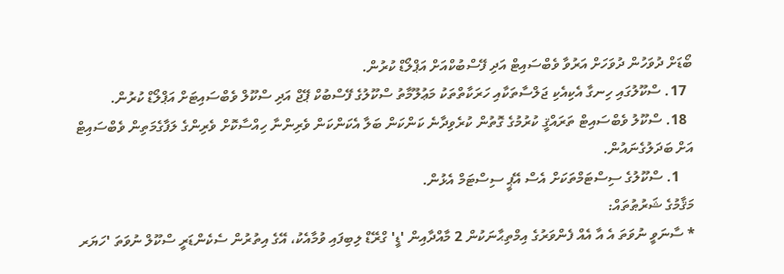ބޯޑަށް ދުވަހުން ދުވަހަށް އަރުވާ ވެބްސައިޓް އަދި ފޭސްބުކްއަށް އަޕްލޯޑް ކުރުން.
  17. ސްކޫލުގައި ހިނގާ އެކިއެކި ޖަލްސާތަކާއި ހަރަކާތްތަކު މަޢުލޫމާތު ސްކޫލުގެ ފޭސްބުކް ޕޭޖް އަދި ސްކޫލް ވެބްސައިޓަށް އަޕްލޯޑް ކުރުން.
  18. ސްކޫލު ވެބްސައިޓް ތަރައްޤީ ކުރުމުގެ ގޮތުން ކުރެވިދާނެ ކަންކަން ބަލާ އެކަންކަން ވެރިންނާ ހިއްސާކޮށް ވެރިންގެ ލަފާގެމަތިން ވެބްސައިޓް އަށް ބަދަލުގެނައުން.
    1. ސްކޫލުގެ ސިސްޓަމްތަކަށް އެސް އޭޕީ ސިސްޓަމް އެޅުން.
މަޤާމުގެ ޝަރުޠުތައް:
* ސާނަވީ ނުވަތަ އެ އާ އެއް ފެންވަރުގެ އިމްތިޙާނަކުން 2 މާއްދާއިން 'ޑީ' ގްރޭޑް ލިބިފައި ވުމާއެކު، އޭގެ އިތުރުން ސެކެންޑަރީ ސްކޫލް ނުވަތަ 'ހަޔަރ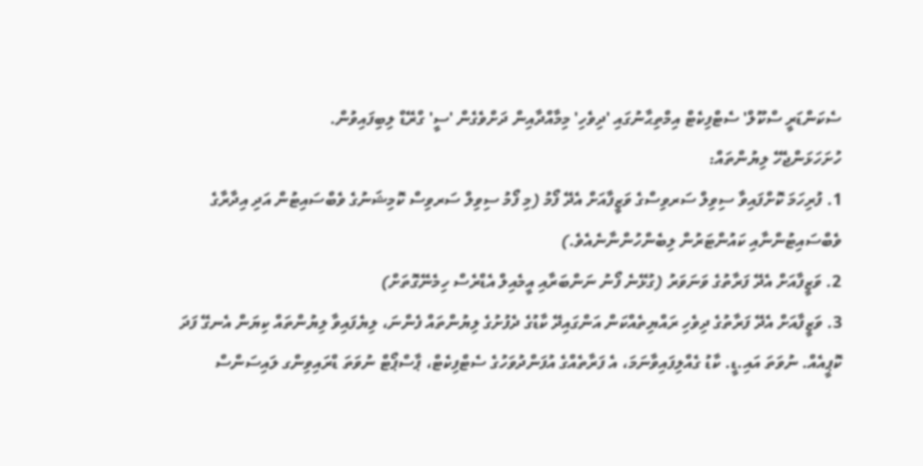ސެކަންޑަރީ ސްކޫލް' ސެޓްފިކެޓް އިމްތިޙާނުގައި 'ދިވެހި' މިމާއްދާއިން ދަށްވެގެން 'ސީ' ގްރޭޑް ލިބިފައިވުން.
ހުށަހަޅަންޖެހޭ ލިޔުންތައް:
1. ފުރިހަމަ ކޮށްފައިވާ ސިވިލް ސަރވިސްގެ ވަޒީފާއަށް އެދޭ ފޯމު (މި ފޯމު ސިވިލް ސަރވިސް ކޮމިޝަނުގެ ވެބްސައިޓުން އަދި އިދާރާގެ ވެބްސައިޓުންނާއި ކައުންޓަރުން ލިބެންހުންނާނެއެވެ.)
2. ވަޒީފާއަށް އެދޭ ފަރާތުގެ ވަނަވަރު (ގުޅޭނެ ފޯނު ނަންބަރާއި އީމެއިލް އެޑްރެސް ހިމެނޭގޮތަށް)
3. ވަޒީފާއަށް އެދޭ ފަރާތުގެ ދިވެހި ރައްޔިތެއްކަން އަންގައިދޭ ކާޑުގެ ދެފުށުގެ ލިޔުންތައް ފެންނަ، ލިޔެފައިވާ ލިޔުންތައް ކިޔަން އެނގޭ ފަދަ ކޮޕީއެއް. ނުވަތަ އައި.ޑީ. ކާޑު ގެއްލިފައިވާނަމަ، އެ ފަރާތެއްގެ އުފަންދުވަހުގެ ސެޓްފިކެޓް، ޕާސްޕޯޓް ނުވަތަ ޑްރައިވިންގ ލައިސަންސް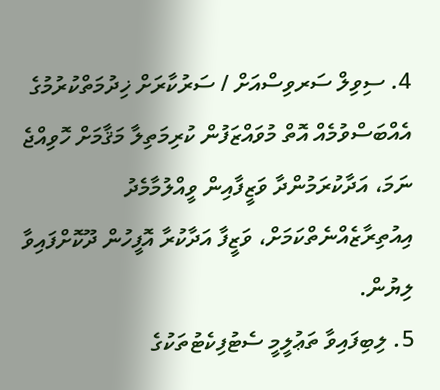4. ސިވިލް ސަރވިސްއަށް / ސަރުކާރަށް ޚިދުމަތްކުރުމުގެ އެއްބަސްވުމެއް އޮތް މުވައްޒަފުން ކުރިމަތިލާ މަޤާމަށް ހޮވިއްޖެ ނަމަ، އަދާކުރަމުންދާ ވަޒީފާއިން ވީއްލުމާމެދު އިއުތިރާޒެއްނެތްކަމަށް، ވަޒީފާ އަދާކުރާ އޮފީހުން ދޫކޮށްފައިވާ ލިޔުން.
5. ލިބިފައިވާ ތަޢުލީމީ ސެޓުފިކެޓުތަކުގެ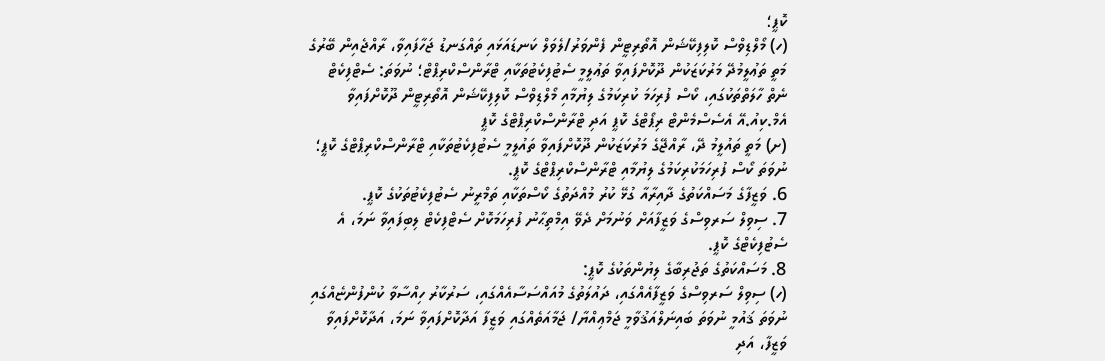ކޮޕީ؛
(ހ) މޯލްޑިވްސް ކޮލިފިކޭޝަން އޮތޯރިޓީން ފެންވަރު/ލެވަލް ކަނޑައަޅައި ތައްގަނޑު ޖަހާފައިވާ، ރާއްޖެއިން ބޭރުގެ މަތީ ތަޢުލީމުދޭ މަރުކަޒަކުން ދޫކޮށްފައިވާ ތަޢުލީމީ ސެޓުފިކެޓުތަކާއި ޓްރާންސްކްރިޕްޓް؛ ނުވަތަ: ސެޓްފިކެޓް ނެތް ހާލަތްތަކުގައި، ކޯސް ފުރިހަމަ ކުރިކަމުގެ ލިޔުމާއި މޯލްޑިވްސް ކޮލިފިކޭޝަން އޮތޯރިޓީން ދޫކޮށްފައިވާ އެމް.ކިއު.އޭ އެސެސްމެންޓް ރިޕޯޓްގެ ކޮޕީ އަދި ޓްރާންސްކްރިޕްޓްގެ ކޮޕީ
(ށ) މަތީ ތައުލީމު ދޭ، ރާއްޖޭގެ މަރުކަޒަކުން ދޫކޮށްފައިވާ ތައުލީމީ ސެޓުފިކެޓުތަކާއި ޓްރާންސްކްރިޕްޓްގެ ކޮޕީ؛ ނުވަތަ ކޯސް ފުރިހަމަކުރިކަމުގެ ލިޔުމާއި ޓްރާންސްކްރިޕްޓްގެ ކޮޕީ.
6. ވަޒީފާގެ މަސައްކަތުގެ ދާއިރާއާ ގުޅޭ ކުރު މުއްދަތުގެ ކޯސްތަކާއި ތަމްރީނު ސެޓުފިކެޓުތަކުގެ ކޮޕީ.
7. ސިވިލް ސަރވިސްގެ ވަޒީފާއަށް ވަނުމަށް ދެވޭ އިމްތިޙާނު ފުރިހަމަކޮށް ސެޓްފިކެޓް ލިބިފައިވާ ނަމަ، އެ ސެޓުފިކެޓްގެ ކޮޕީ.
8. މަސައްކަތުގެ ތަޖުރިބާގެ ލިޔުންތަކުގެ ކޮޕީ:
(ހ) ސިވިލް ސަރވިސްގެ ވަޒީފާއެއްގައި، ދައުލަތުގެ މުއައްސަސާއެއްގައި، ސަރުކާރު ހިއްސާވާ ކުންފުންޏެއްގައި ނުވަތަ ޤައުމީ ނުވަތަ ބައިނަލްއަޤުވާމީ ޖަމްޢިއްޔާ/ ޖަމާއަތެއްގައި ވަޒީފާ އަދާކޮށްފައިވާ ނަމަ، އަދާކޮށްފައިވާ ވަޒީފާ، އަދި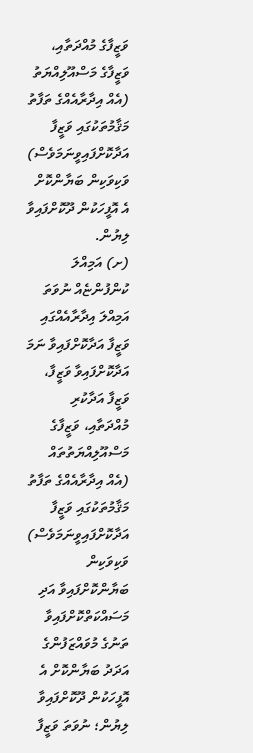ވަޒީފާގެ މުއްދަތާއި، ވަޒީފާގެ މަސްއޫލިއްޔަތު (އެއް އިދާރާއެއްގެ ތަފާތު މަޤާމުތަކުގައި ވަޒީފާ އަދާކޮށްފައިވީނަމަވެސް) ވަކިވަކިން ބަޔާންކޮށް އެ އޮފީހަކުން ދޫކޮށްފައިވާ ލިޔުން.
(ށ) އަމިއްލަ ކުންފުންޏެއް ނުވަތަ އަމިއްލަ އިދާރާއެއްގައި ވަޒީފާ އަދާކޮށްފައިވާ ނަމަ އަދާކޮށްފައިވާ ވަޒީފާ، ވަޒީފާ އަދާކުރި މުއްދަތާއި، ވަޒީފާގެ މަސްއޫލިއްޔަތުތައް (އެއް އިދާރާއެއްގެ ތަފާތު މަޤާމުތަކުގައި ވަޒީފާ އަދާކޮށްފައިވީނަމަވެސް) ވަކިވަކިން ބަޔާންކޮށްފައިވާ އަދި މަސައްކަތްކޮށްފައިވާ ތަނުގެ މުވައްޒަފުންގެ އަދަދު ބަޔާންކޮށް އެ އޮފީހަކުން ދޫކޮށްފައިވާ ލިޔުން؛ ނުވަތަ ވަޒީފާ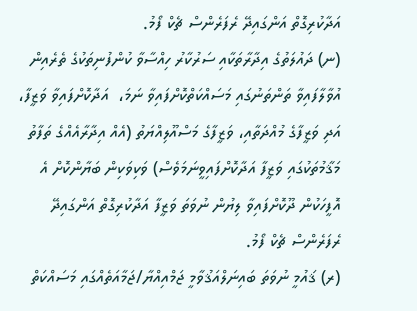އަދާކުރިގޮތް އަންގައިދޭ ރެފަރެންސް ޗެކް ފޯމު.
(ނ) ދައުލަތުގެ އިދާރާތަކާއި ސަރުކާރު ހިއްސާވާ ކުންފުނިތަކުގެ ތެރެއިން އުވާލާފައިވާ ތަންތަނުގައި މަސައްކަތްކޮށްފައިވާ ނަމަ،  އަދާކޮށްފައިވާ ވަޒީފާ، އަދި ވަޒީފާގެ މުއްދަތާއި، ވަޒީފާގެ މަސްއޫލިއްޔަތު (އެއް އިދާރާއެއްގެ ތަފާތު މަޤާމުތަކުގައި ވަޒީފާ އަދާކޮށްފައިވީނަމަވެސް) ވަކިވަކިން ބަޔާންކޮށް އެ އޮފީހަކުން ދޫކޮށްފައިވާ ލިޔުން ނުވަތަ ވަޒީފާ އަދާކުރިގޮތް އަންގައިދޭ ރެފަރެންސް ޗެކް ފޯމު.
(ރ) ޤައުމީ ނުވަތަ ބައިނަލްއަޤުވާމީ ޖަމްއިއްޔާ/ޖަމާއަތެއްގައި މަސައްކަތް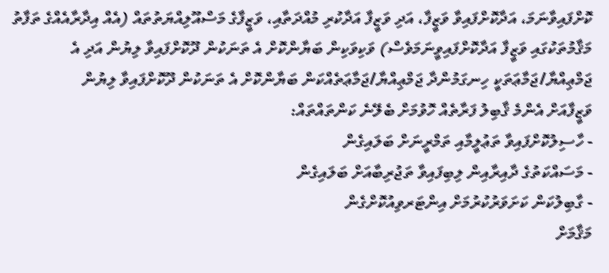ކޮށްފައިވާނަމަ، އަދާކޮށްފައިވާ ވަޒީފާ، އަދި ވަޒީފާ އަދާކުރި މުއްދަތާއި، ވަޒީފާގެ މަސްއޫލިއްޔަތުތައް (އެއް އިދާރާއެއްގެ ތަފާތު މަޤާމުތަކުގައި ވަޒީފާ އަދާކޮށްފައިވީނަމަވެސް) ވަކިވަކިން ބަޔާންކޮށް އެ ތަނަކުން ދޫކޮށްފައިވާ ލިޔުން އަދި އެ ޖަމްޢިއްޔާ/ޖަމާޢަތަކީ ހިނގަމުންދާ ޖަމްޢިއްޔާ/ޖަމާޢަތެއްކަން ބަޔާންކޮށް އެ ތަނަކުން ދޫކޮށްފައިވާ ލިޔުން
ވަޒީފާއަށް އެންމެ ޤާބިލު ފަރާތެއް ހޮވުމަށް ބެލޭނެ ކަންތައްތައް:
- ހާސިލުކޮށްފައިވާ ތަޢުލީމާއި ތަމްރީނަށް ބަލައިގެން
- މަސައްކަތުގެ ދާއިރާއިން ލިބިފައިވާ ތަޖުރިބާއަށް ބަލައިގެން
- ގާބިލުކަން ކަށަވަރުކުރުމަށް އިންޓަރވިއުކޮށްގެން
މަޤާމަށް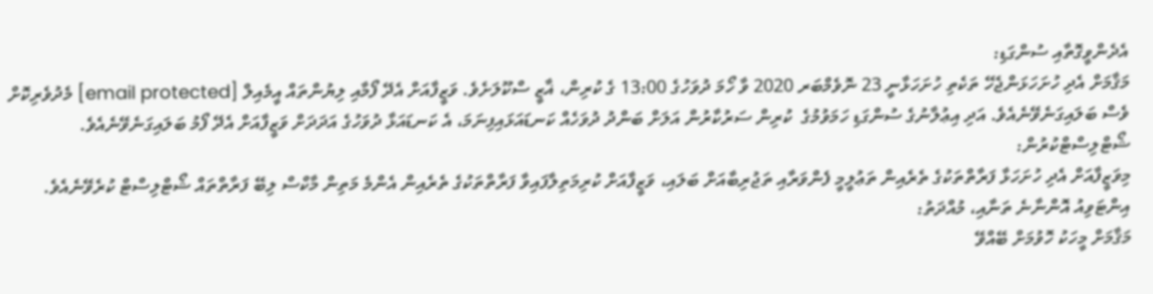އެދެންވީގޮތާއި ސުންގަޑި:
މަޤާމަށް އެދި ހުށަހަޅަންޖެހޭ ތަކެތި ހުށަހަޅާނީ 23 ނޮވެމްބަރ 2020 ވާ ހޯމަ ދުވަހުގެ 13:00 ގެ ކުރިން، ޣާޒީ ސްކޫލަށެވެ. ވަޒީފާއަށް އެދޭ ފޯމާއި ލިޔުންތައް އީމެއިލް [email protected] މެދުވެރިކޮށް ވެސް ބަލައިގަނެވޭނެއެވެ. އަދި އިޢުލާނުގެ ސުންގަޑި ހަމަވުމުގެ  ކުރިން ސަރުކާރުން އަލަށް ބަންދު ދުވަހެއް ކަނޑައަޅައިފިނަމަ، އެ ކަނޑައަޅާ ދުވަހުގެ އަދަދަށް ވަޒީފާއަށް އެދޭ ފޯމު ބަލައިގަނެވޭނެއެވެ.
ޝޯޓްލިސްޓްކުރުން:
މިވަޒީފާއަށް އެދި ހުށަހަޅާ ފަރާތްތަކުގެ ތެރެއިން ތަޢުލީމީ ފެންވަރާއި ތަޖުރިބާއަށް ބަލައި، ވަޒީފާއަށް ކުރިމަތިލާފައިވާ ފަރާތްތަކުގެ ތެރެއިން އެންމެ މަތިން މާކްސް ލިބޭ ފަރާތްތައް ޝޯޓްލިސްޓް ކުރެވޭނެއެވެ.
އިންޓަވިއު އޮންނާނެ ތަނާއި، މުއްދަތު:
މަޤާމަށް މީހަކު ހޮވުމަށް ބޭއްވޭ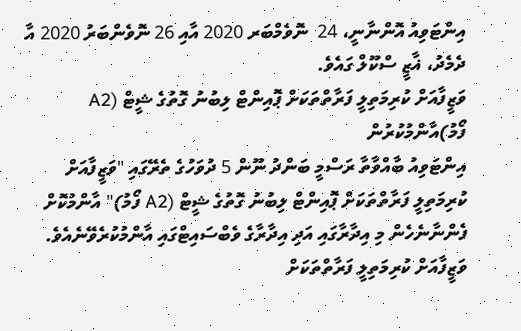އިންޓަވިއު އޮންނާނީ، 24  ނޮވެމްބަރ 2020 އާއި 26 ނޮވެންބަރު 2020 އާ ދެމެދު، ޣާޒީ ސްކޫލް ގައެވެ.
ވަޒީފާއަށް ކުރިމަތިލީ ފަރާތްތަކަށް ޕޮއިންޓް ލިބުނު ގޮތުގެ ޝީޓް (A2 ފޯމު)އާންމުކުރުން
އިންޓަވިއު ބާއްވާތާ ރަސްމީ ބަންދު ނޫން 5 ދުވަހުގެ ތެރޭގައި "ވަޒީފާއަށް ކުރިމަތިލީ ފަރާތްތަކަށް ޕޮއިންޓް ލިބުނު ގޮތުގެ ޝީޓް (A2 ފޯމު)" އާންމުކޮށް ފެންނާނެހެން މި އިދާރާގައި އަދި އިދާރާގެ ވެބްސައިޓްގައި އާންމުކުރެވޭނެއެވެ. ވަޒީފާއަށް ކުރިމަތިލީ ފަރާތްތަކަށް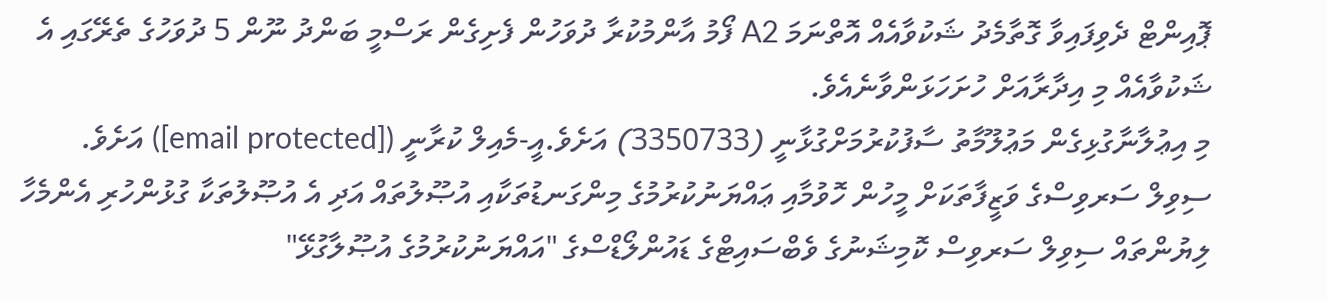ޕޮއިންޓް ދެވިފައިވާ ގޮތާމެދު ޝަކުވާއެއް އޮތްނަމަ A2 ފޯމު އާންމުކުރާ ދުވަހުން ފެށިގެން ރަސްމީ ބަންދު ނޫން 5 ދުވަހުގެ ތެރޭގައި އެ ޝަކުވާއެއް މި އިދާރާއަށް ހުށަހަޅަންވާނެއެވެ.
މި އިޢުލާނާގުޅިގެން މަޢުލޫމާތު ސާފުކުރުމަށްގުޅާނީ (3350733) އަށެވެ.އީ-މެއިލް ކުރާނީ ([email protected]) އަށެވެ.
ސިވިލް ސަރވިސްގެ ވަޒީފާތަކަށް މީހުން ހޮވުމާއި ޢައްޔަނުކުރުމުގެ މިންގަނޑުތަކާއި އުޞޫލުތައް އަދި އެ އުޞޫލުތަކާ ގުޅުންހުރި އެންމެހާ ލިޔުންތައް ސިވިލް ސަރވިސް ކޮމިޝަނުގެ ވެބްސައިޓްގެ ޑައުންލޯޑްސްގެ "އައްޔަނުކުރުމުގެ އުޞޫލާގުޅޭ"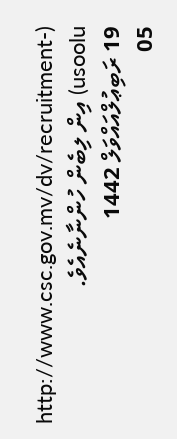(http://www.csc.gov.mv/dv/recruitment-usoolu) އިން ލިބެން ހުންނާނެއެވެ.
19 ރަބިޢުލްއައްވަލް 1442
05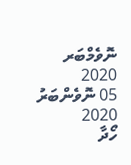ނޮވެމްބަރ 2020
05 ނޮވެންބަރު 2020
ހޯދާ